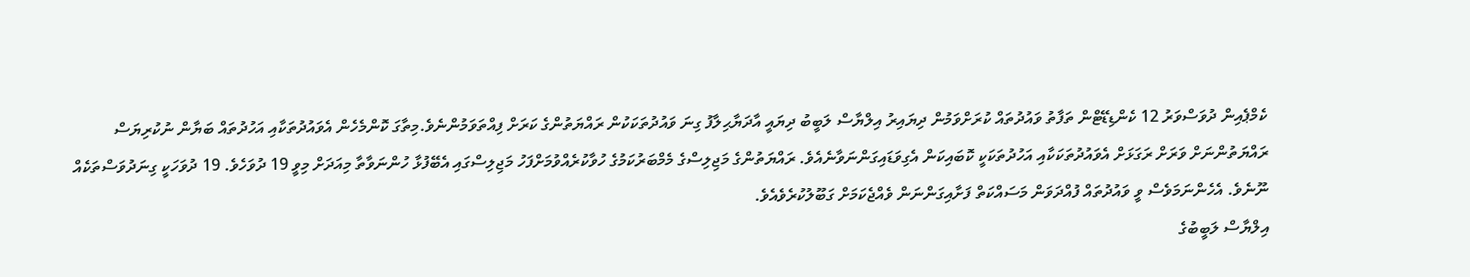ކެމްޕެއިން ދުވަސްވަރު 12 ކެންޑިޑޭޓްން ތަފާތު ވައުދުތައް ކުރަށްވަމުން ދިޔައިރު އިލްޔާސް ލަބީބު ދިޔައީ އާދަޔާޙިލާފު ގިނަ ވައުދުތަކަކުން ރައްޔަތުންގެ ކަރަށް ފިއްތަވަމުންނެވެ.މިތާގަ ކޮންމެހެން އެވައުދުތަކާއި އަހުދުތައް ބަޔާން ނުކުރިޔަސް ރައްޔަތުންނަށް ވަރަށް ރަގަޅަށް އެވައުދުތަކަކާއި އަހުދުތަކަކީ ކޮބައިކަން އެގިވަޑައިގަންނަވާނެއެވެ. ރައްޔަތުންގެ މަޖިލިސްގެ މެމްބަރުކަމުގެ ހުވާކުރެއްވުމަށްފަހު މަޖިލިސްގައި އެބޭފުޅާ ހުންނަވާތާ މިއަދަށް މިވީ 19 ދުވަހެވެ. 19 ދުވަހަކީ ގިނަދުވަސްތަކެއް ނޫނެވެ. އެހެންނަމަވެސް ވީ ވައުދުތައް ފުއްދަވަން މަސައްކަތް ފަށާއިގަންނަން ވެއްޖެކަމަށް ގަބޫލުކުރެވެއެވެ.
އިލްޔާސް ލަބީބުގެ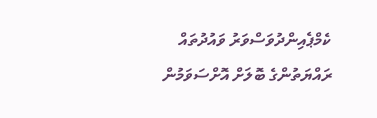ކެމްޕެއިންދުވަސްވަރު ވައުދުތައް ރައްޔަތުންގެ ބޮލަށް އޮށްސަވަމުން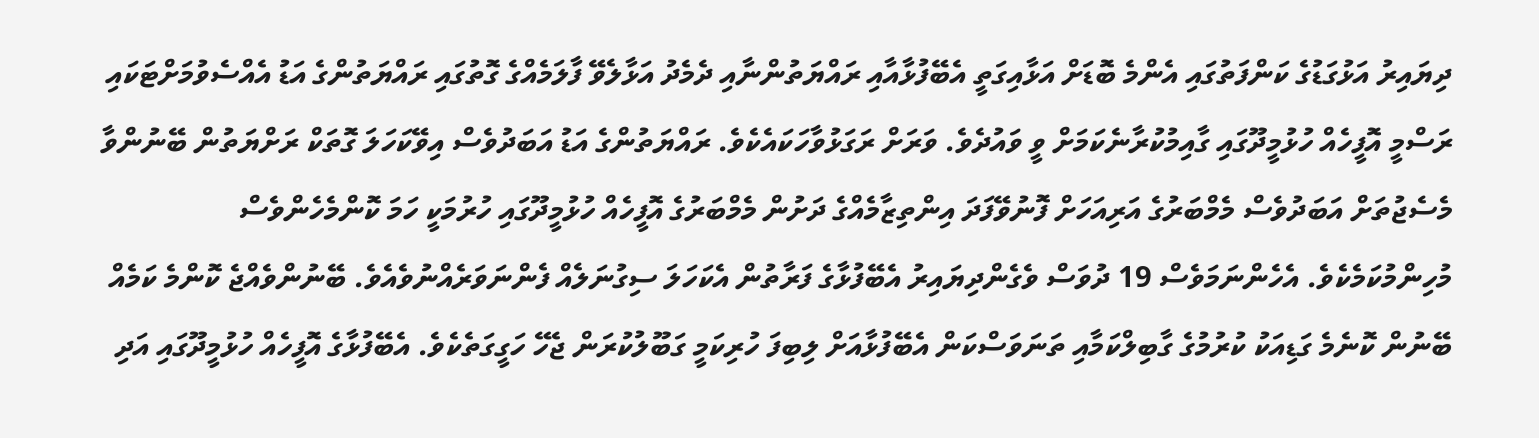ދިޔައިރު އަޅުގަޑުގެ ކަންފަތުގައި އެންމެ ބޮޑަށް އަޅާއިގަތީ އެބޭފުޅާއާއި ރައްޔަތުންނާއި ދެމެދު އަޅާލެވޭ ފާލަމެއްގެ ގޮތުގައި ރައްޔަތުންގެ އަޑު އެއްސެވުމަށްޓަކައި ރަސްމީ އޮފީހެއް ހުޅުމީދޫގައި ގާއިމުކުރާނެކަމަށް ވީ ވައުދެވެ. ވަރަށް ރަގަޅުވާހަކައެކެވެ. ރައްޔަތުންގެ އަޑު އަބަދުވެސް އިވޭކަހަލަ ގޮތަކް ރަށްޔަތުން ބޭނުންވާ މެސެޖުތަށް އަބަދުވެސް މެމްބަރުގެ އަރިއަހަށް ފޮނުވޭފަދަ އިންތިޒާމެއްގެ ދަށުން މެމްބަރުގެ އޮފީހެއް ހުޅުމީދޫގައި ހުރުމަކީ ހަމަ ކޮންމެހެންވެސް މުހިންމުކަމެކެވެ. އެހެންނަމަވެސް 19 ދުވަސް ވެގެންދިޔައިރު އެބޭފުޅާގެ ފަރާތުން އެކަހަލަ ސިގުނަލެއް ފެންނަވަރެއްނުވެއެވެ. ބޭނުންވެއްޖެ ކޮންމެ ކަމެއް ބޭނުން ކޮނެމެ ގަޑިއަކު ކުރުމުގެ ގާބިލްކަމާއި ތަނަވަސްކަން އެބޭފުޅާއަށް ލިބިފަ ހުރިކަމީ ގަބޫލުކުރަން ޖެހޭ ހަގީގަތެކެވެ. އެބޭފުޅާގެ އޮފީހެއް ހުޅުމީދޫގައި އަދި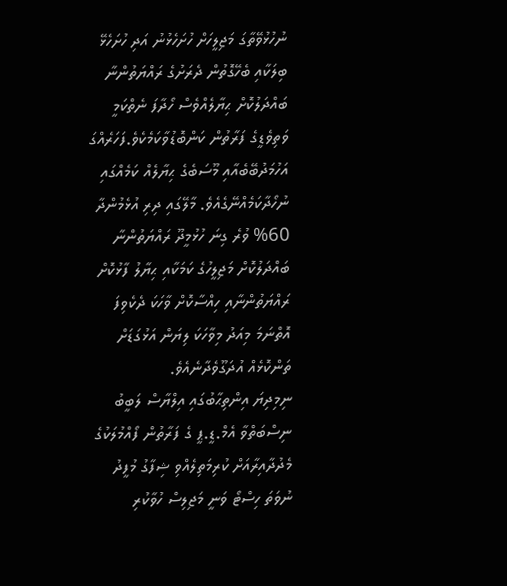ނުހުޅުވޭތާގަ މަޖިލީހަށް ހުށަހެޅުނު އަދި ހުށަހެޅޭ ބިލަކާއި ބެހޭގޮތުން ދެރަށުގެ ރައްޔަތުންނާ ބައްދަލުކޮށް ޙިޔާލެއްވެސް ހޯދާފަ ނެތްކަމީ ވަތިވެޑީގެ ފަރާތުން ކަންބޮޑުވާކަމެކެވެ.ފަހަރެއްގަ އަހުމަދުބޭބެއާއި މޫސަބެގެ ޙިޔާލެއް ކަމެއްގައި ނުހޯދާކަމެއްނޭގެއެވެ. މާލޭގައި ދިރި އުޅެމުންދާ 60% ވުރެ ގިނަ ހުޅުމީދޫ ރައްޔަތުންނާ ބައްދަލުކޮށް މަޖިލީހުގެ ކަމަކާއި ޙިޔާލު ފާޅުކޮށް ރައްޔަތުންނާއި ހިއްސާކޮށް ވާހަކަ ދެކެވިފަ އޮތްނަމަ މިއަދު މިވާހަކަ ލިޔަން އަޅުގަޑަށް ތަންކޮޅެއް އުދަގޫވެދާނެއެވެ.
ނިމިދިޔަ އިންތިޙާބުގައި އިލްޔާސް ލަބީބު ނިސްބަތްވާ އެމް.ޑީ.ޕީ ގެ ފަރާތުން ފޯއްމުލަކުގެ މެދުދާއިރާއަށް ކުރިމަތިލެއްވި ޝިފާގު މުފީދު ނުވަތަ ހިސްޓޯ ވަނީ މަޖިލިސް ހުވާކުރި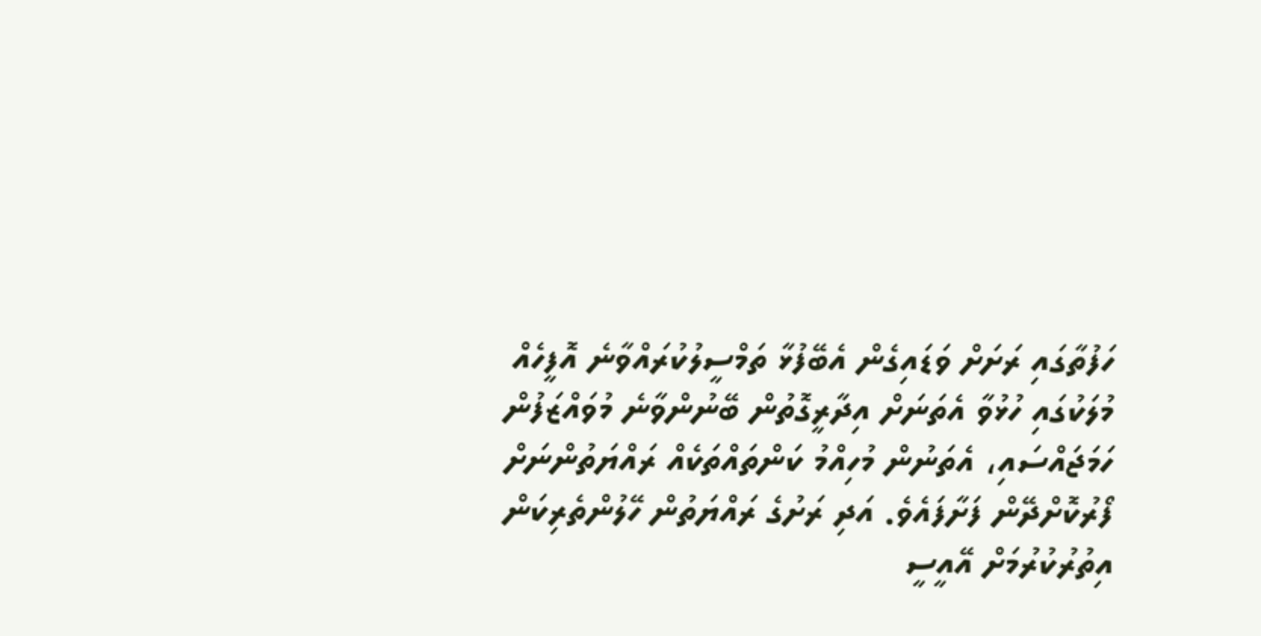ހަފުތާގައި ރަށަށް ވަޑައިގެން އެބޭފުޅާ ތަމްސީލުކުރައްވާނެ އޮފީހެއް މުލަކުގައި ހުޅުވާ އެތަނަށް އިދާރީގޮތުން ބޭނުންވާނެ މުވައްޒަފުން ހަމަޖައްސައި، އެތަނުން މުހިއްމު ކަންތައްތަކެއް ރައްޔަތުންނަށް ފޯރުކޮށްދޭން ފަށާފައެވެ. އަދި ރަށުގެ ރައްޔަތުން ހޭލުންތެރިކަން އިތުރުކުރުމަށް އޭއީސީ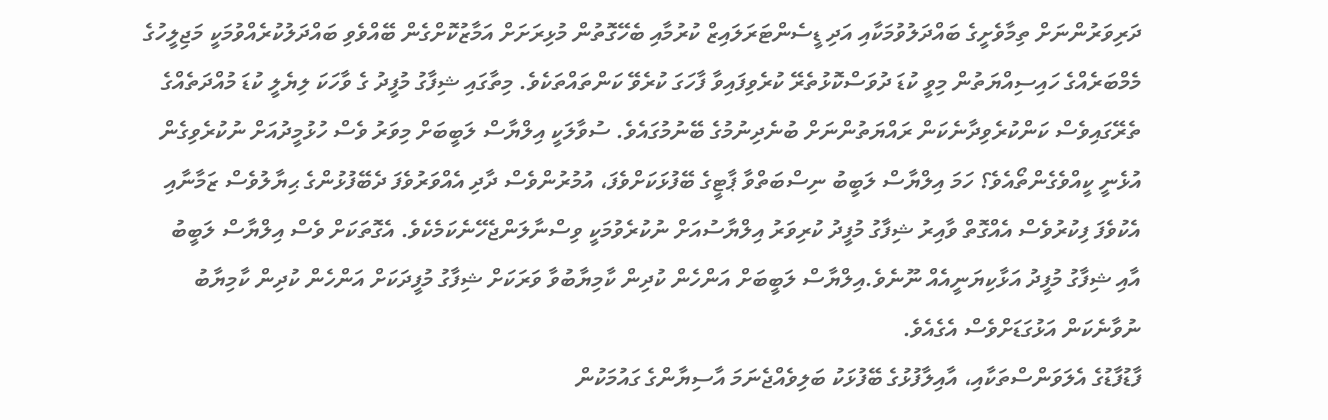ދަރިވަރުންނަށް ތިމާވެށީގެ ބައްދަލުވުމަކާއި އަދި ޑީސެންޓަރަލައިޒް ކުރުމާއި ބެހޭގޮތުން މުޅިރަށަށް އަމާޒުކޮށްގެން ބޭއްވެވި ބައްދަލުކުރެއްވުމަކީ މަޖިލީހުގެ މެމްބަރެއްގެ ހައިސިއްޔަތުން މިވީ ކުޑަ ދުވަސްކޮޅުތެރޭ ކުރެވިފައިވާ ފާހަގަ ކުރެވޭ ކަންތައްތަކެވެ. މިތާގައި ޝިފާގު މުފީދު ގެ ވާހަކަ ލިޔެލީ ކުޑަ މުއްދަތެއްގެ ތެރޭގައިވެސް ކަންކުރެވިދާނެކަން ރައްޔަތުންނަށް ބުނެދިނުމުގެ ބޭނުމުގައެވެ. ސުވާލަކީ އިލްޔާސް ލަބީބަށް މިވަރު ވެސް ހުޅުމީދުއަށް ނުކުރެވިގެން އުޅެނީ ކީއްވެގެންތޯއެވެ؟ ހަމަ އިލްޔާސް ލަބީބު ނިސްބަތްވާ ޕާޓީގެ ބޭފުޅަކަށްވެފަ، އުމުރުންވެސް ދާދި އެއްވަރުވެފަ ދެބޭފުޅުންގެ ޙިޔާލުވެސް ޒަމާނާއި އެކުވެފަ ފިކުރުވެސް އެއްގޮތް ވާއިރު ޝިފާގު މުފީދު ކުރިވަރު އިލްޔާސުއަށް ނުކުރެވުމަކީ ވިސްނާލަންޖެހޭނެކަމެކެވެ. އެގޮތަކަށް ވެސް އިލްޔާސް ލަބީބު އާއި ޝިފާގު މުފީދު އަޅާކިޔަނީއެއް ނޫނެވެ.އިލްޔާސް ލަބީބަށް އަންހެން ކުދިން ކާމިޔާބުވާ ވަރަކަށް ޝިފާގު މުފީދަކަށް އަންހެން ކުދިން ކާމިޔާބު ނުވާނެކަން އަޅުގަޑަށްވެސް އެގެއެވެ.
ފާޑުފާޑުގެ އެލަވަންސްތަކާއި، އާއިލާފުޅުގެ ބޭފުޅަކު ބަލިވެއްޖެނަމަ އާސިޔާންގެ ގައުމަކުން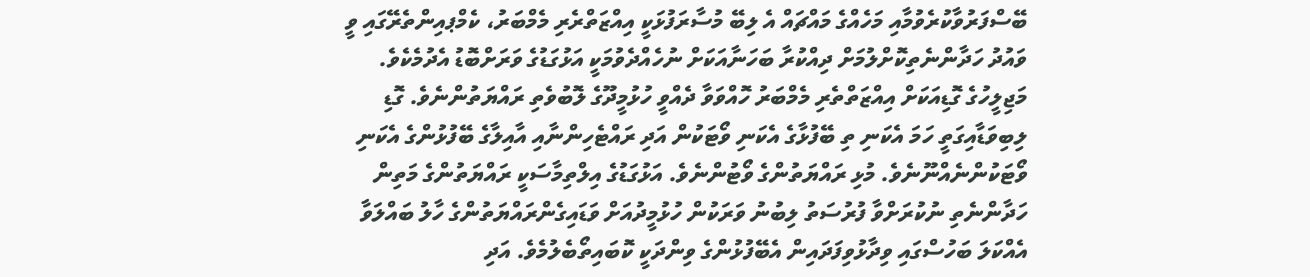ބޭސްފަރުވާކުރެވުމާއި މަހެއްގެ މައްޗައް އެ ލިބޭ މުސާރަފުޅަކީ އިއްޒަތްރެރި މެމްބަރު، ކެމްޕއިންތެރޭގައި ވީ ވައުދު ހަދާންނެތިކޮށްލުމަށް ދިއްކުރާ ބަހަނާއަކަށް ނުހެއްދެވުމަކީ އަޅުގަޑުގެ ވަރަށްބޮޑު އެދުމެކެވެ. މަޖިލީހުގެ ގޮޑިއަކަށް އިއްޒަތްތެރި މެމްބަރު ހޮއްވަވާ ދެއްވީ ހުޅުމީދޫގެ ލޮބުވެތި ރައްޔަތުންނެވެ. ގޮޑި ލިބިވަޑާއިގަތީ ހަމަ އެކަނި ތި ބޭފުޅާގެ އެކަނި ވޯޓަކުން އަދި ރައްޓެހިންނާއި އާއިލާގެ ބޭފުޅުންގެ އެކަނި ވޯޓަކުންނެއްނޫނެވެ. މުޅި ރައްޔަތުންގެ ވޯޓުންނެވެ. އަޅުގަޑުގެ އިލްތިމާސަކީ ރައްޔަތުންގެ މަތިން ހަދާންނެތި ނުކުރަށްވާ ފުރުސަތު ލިބުނު ވަރަކުން ހުޅުމީދުއަށް ވަޑައިގެންރައްޔަތުންގެ ހާލު ބައްލަވާ އެއްކަލަ ބަހުސްގައި ވިދާޅުވިފަދައިން އެބޭފުޅުންގެ ވިންދަކީ ކޮބައިތޯބެލުމެވެ. އަދި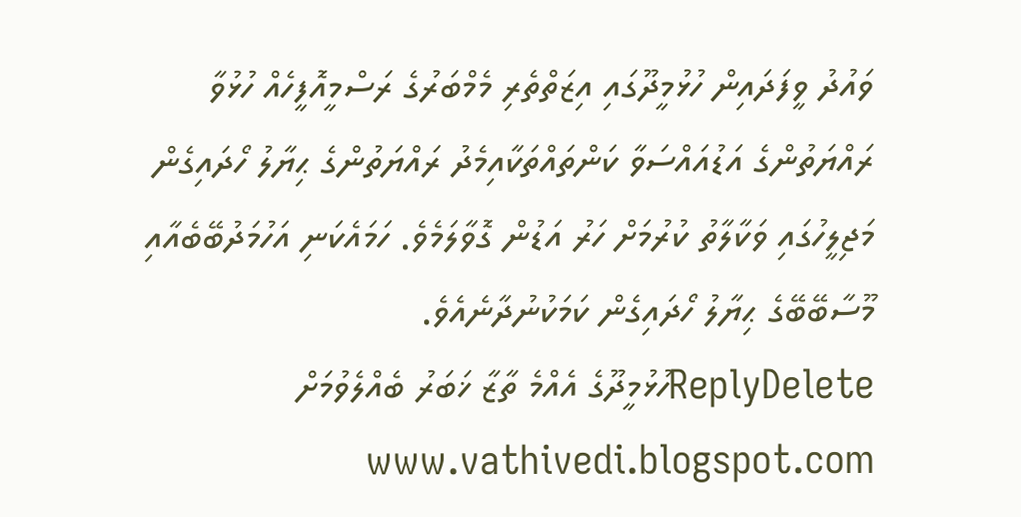ވައުދު ވީފަދައިން ހުޅުމީދޫގައި އިޒަތްތެރި މެމްބަރުގެ ރަސްމީއޮފީހެއް ހުޅުވާ ރައްޔަތުންގެ އަޑުއައްސަވާ ކަންތައްތަކާއިމެދު ރައްޔަތުންގެ ޙިޔާލު ހޯދައިގެން މަޖިލީހުގައި ވަކާލާތު ކުރުމަށް ހަރު އަޑުން ގޮވާލަމެވެ. ހަމައެކަނި އަހުމަދުބޭބެއާއި މޫސާބޭބޭގެ ޙިޔާލު ހޯދައިގެން ކަމަކުނުދާނެއެވެ.
ReplyDeleteހުޅުމީދޫގެ އެއްމެ ތާޒާ ޚަބަރު ބެއްލެވުމަށް www.vathivedi.blogspot.com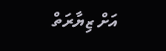އަށް ޒިޔާރަތް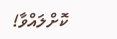ކޮށްލައްވާ!